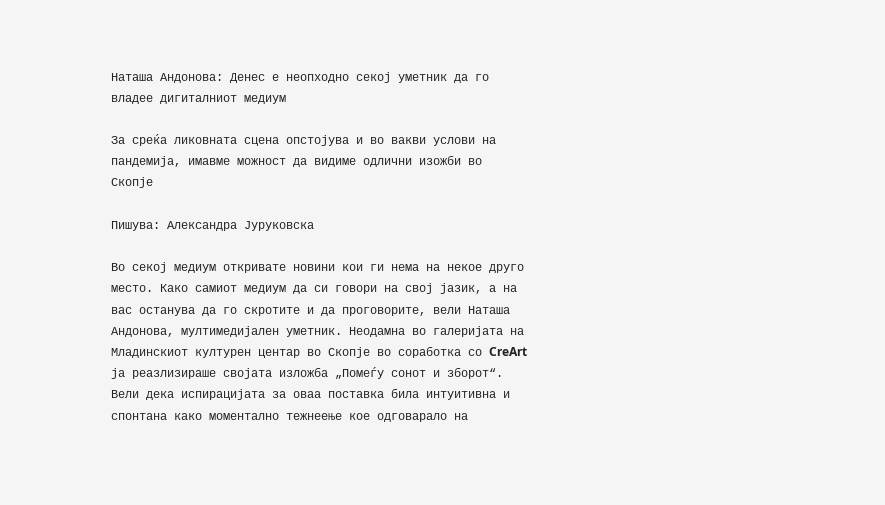Наташа Андонова: Денес е неопходно секој уметник да го владее дигиталниот медиум

За среќа ликовната сцена опстојува и во вакви услови на пандемија, имавме можност да видиме одлични изожби во Скопје

Пишува: Александра Јуруковска

Во секој медиум откривате новини кои ги нема на некое друго место. Како самиот медиум да си говори на свој јазик, а на вас останува да го скротите и да проговорите, вели Наташа Андонова, мултимедијален уметник. Неодамна во галеријата на Младинскиот културен центар во Скопје во соработка со CreArt ја реазлизираше својата изложба „Помеѓу сонот и зборот“. Вели дека испирацијата за оваа поставка била интуитивна и спонтана како моментално тежнеење кое одговарало на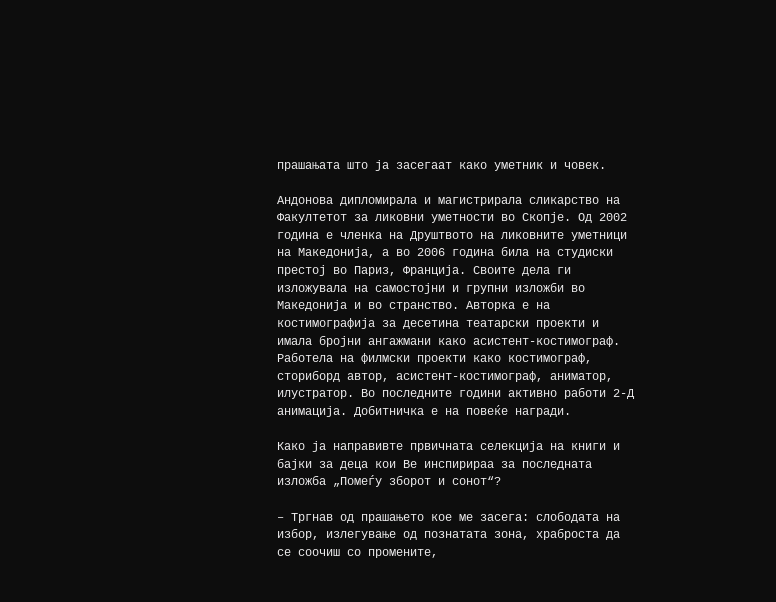прашањата што ја засегаат како уметник и човек.

Андонова дипломирала и магистрирала сликарство на Факултетот за ликовни уметности во Скопје. Од 2002 година е членка на Друштвото на ликовните уметници на Македонија, а во 2006 година била на студиски престој во Париз, Франција. Своите дела ги изложувала на самостојни и групни изложби во Македонија и во странство. Авторка е на костимографија за десетина театарски проекти и имала бројни ангажмани како асистент-костимограф. Работела на филмски проекти како костимограф, сториборд автор, асистент-костимограф, аниматор, илустратор. Во последните години активно работи 2-Д анимација. Добитничка е на повеќе награди.

Како ја направивте првичната селекција на книги и бајки за деца кои Ве инспирираа за последната изложба „Помеѓу зборот и сонот“?

– Тргнав од прашањето кое ме засега: слободата на избор, излегување од познатата зона, храброста да се соочиш со промените,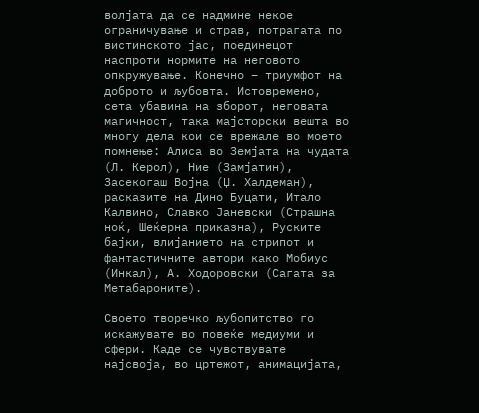волјата да се надмине некое ограничување и страв, потрагата по вистинското јас, поединецот наспроти нормите на неговото опкружување. Конечно – триумфот на доброто и љубовта. Истовремено, сета убавина на зборот, неговата магичност, така мајсторски вешта во многу дела кои се врежале во моето помнење: Алиса во Земјата на чудата (Л. Керол), Ние (Замјатин), Засекогаш Војна (Џ. Халдеман), расказите на Дино Буцати, Итало Калвино, Славко Јаневски (Страшна ноќ, Шеќерна приказна), Руските бајки, влијанието на стрипот и фантастичните автори како Мобиус (Инкал), А. Ходоровски (Сагата за Метабароните).

Своето творечко љубопитство го искажувате во повеќе медиуми и сфери. Каде се чувствувате најсвоја, во цртежот, анимацијата,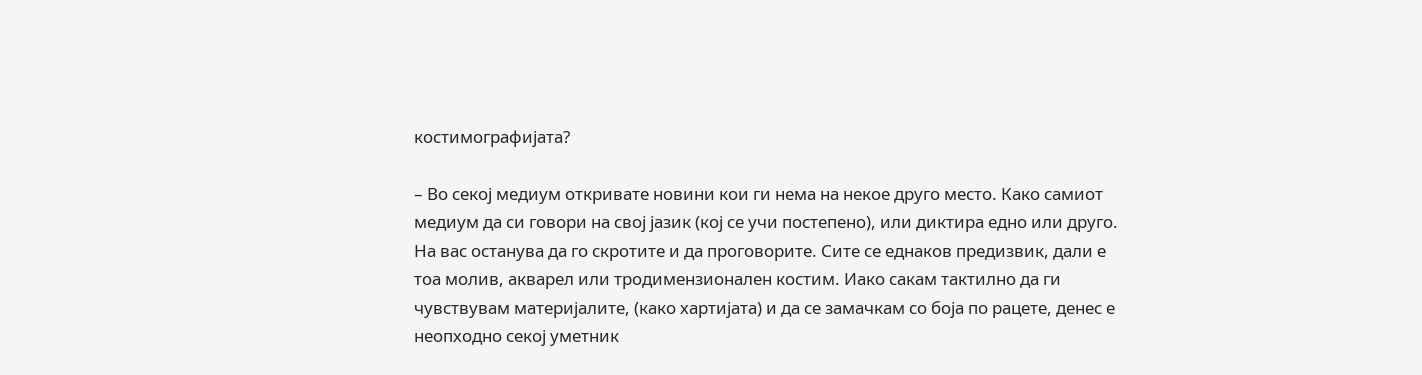костимографијата?

– Во секој медиум откривате новини кои ги нема на некое друго место. Како самиот медиум да си говори на свој јазик (кој се учи постепено), или диктира едно или друго. На вас останува да го скротите и да проговорите. Сите се еднаков предизвик, дали е тоа молив, акварел или тродимензионален костим. Иако сакам тактилно да ги чувствувам материјалите, (како хартијата) и да се замачкам со боја по рацете, денес е неопходно секој уметник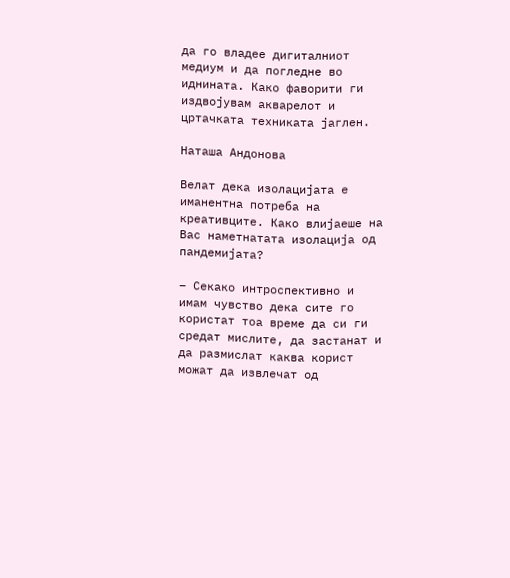да го владее дигиталниот медиум и да погледне во иднината. Како фаворити ги издвојувам акварелот и цртачката техниката јаглен.

Наташа Андонова

Велат дека изолацијата е иманентна потреба на креативците. Како влијаеше на Вас наметнатата изолација од пандемијата?

– Секако интроспективно и имам чувство дека сите го користат тоа време да си ги средат мислите, да застанат и да размислат каква корист можат да извлечат од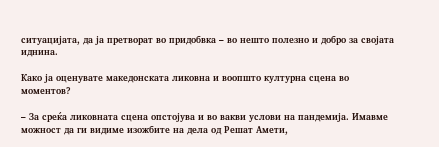ситуацијата, да ја претворат во придобвка – во нешто полезно и добро за својата иднина.

Како ја оценувате македонската ликовна и воопшто културна сцена во моментов?

– За среќа ликовната сцена опстојува и во вакви услови на пандемија. Имавме можност да ги видиме изожбите на дела од Решат Амети,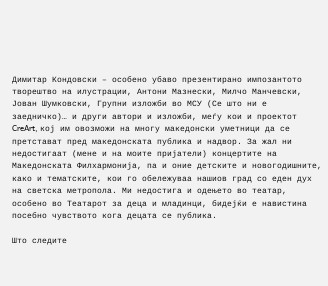Димитар Кондовски – особено убаво презентирано импозантото творештво на илустрации, Антони Мазнески, Милчо Манчевски, Јован Шумковски, Групни изложби во МСУ (Се што ни е заедничко)… и други автори и изложби, меѓу кои и проектот CreArt, кој им овозможи на многу македонски уметници да се претстават пред македонската публика и надвор. За жал ни недостигаат (мене и на моите пријатели) концертите на Македонската Филхармонија, па и оние детските и новогодишните, како и тематските, кои го обележуваа нашиов град со еден дух на светска метропола. Ми недостига и одењето во театар, особено во Театарот за деца и младинци, бидејќи е навистина посебно чувството кога децата се публика.

Што следите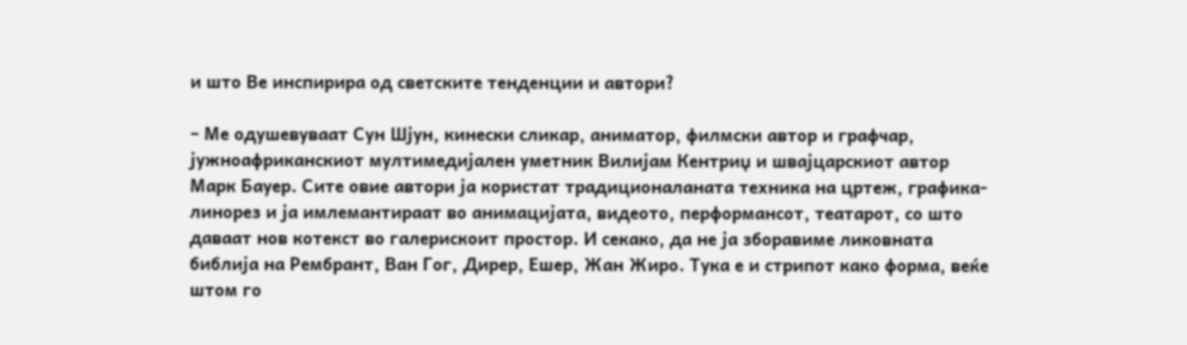и што Ве инспирира од светските тенденции и автори?

– Ме одушевуваат Сун Шјун, кинески сликар, аниматор, филмски автор и графчар, јужноафриканскиот мултимедијален уметник Вилијам Кентриџ и швајцарскиот автор Марк Бауер. Сите овие автори ја користат традиционаланата техника на цртеж, графика-линорез и ја имлемантираат во анимацијата, видеото, перформансот, театарот, со што даваат нов котекст во галерискоит простор. И секако, да не ја зборавиме ликовната библија на Рембрант, Ван Гог, Дирер, Ешер, Жан Жиро. Тука е и стрипот како форма, веќе штом го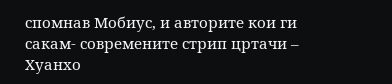спомнав Мобиус, и авторите кои ги сакам- современите стрип цртачи – Хуанхо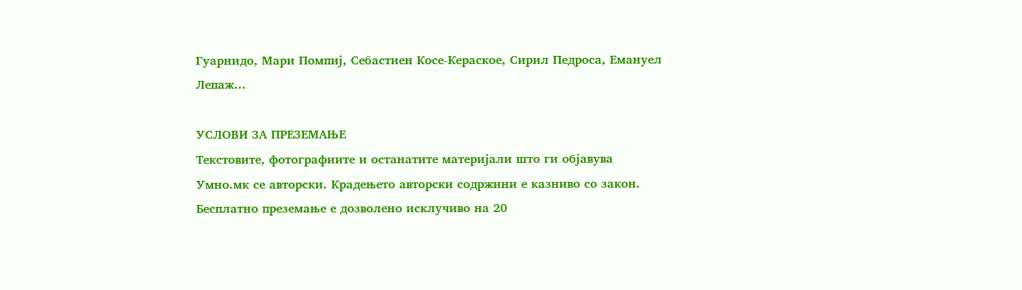Гуарнидо, Мари Помпиј, Себастиен Косе-Кераское, Сирил Педроса, Емануел Лепаж…

УСЛОВИ ЗА ПРЕЗЕМАЊЕ
Текстовите, фотографиите и останатите материјали што ги објавува Умно.мк се авторски. Крадењето авторски содржини е казниво со закон. Бесплатно преземање е дозволено исклучиво на 20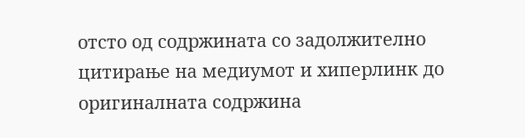отсто од содржината со задолжително цитирање на медиумот и хиперлинк до оригиналната содржина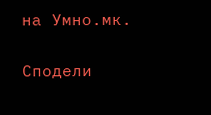на Умно.мк.

Сподели